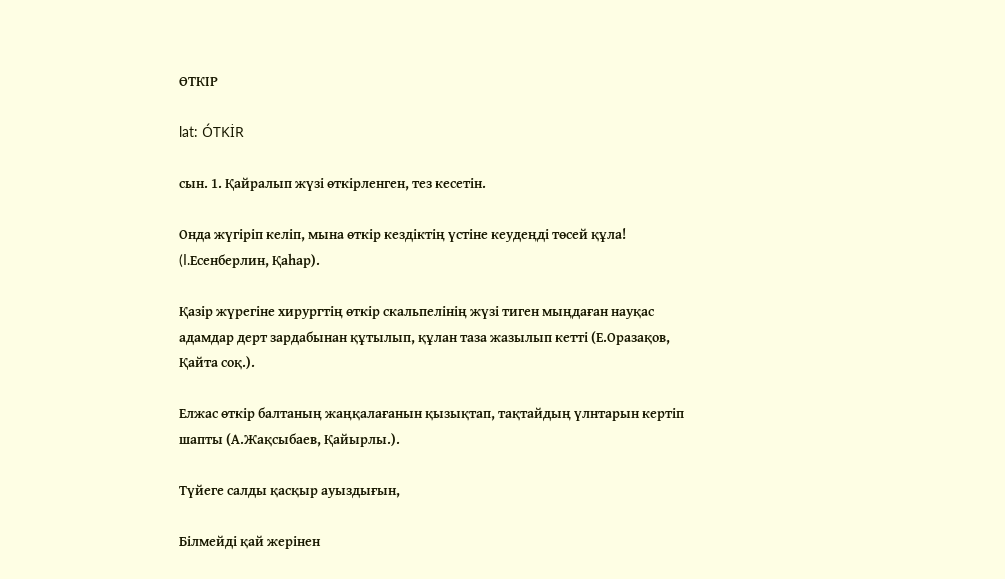ӨТКІР

lat: ÓTKİR

сын. 1. Қайралып жүзі өткірленген, тез кесетін.

Онда жүгіріп келіп, мына өткір кездіктің үстіне кеудеңді төсей құла! (I.Есенберлин, Қаһар).

Қазір жүрегіне хирургтің өткір скальпелінің жүзі тиген мыңдаған науқас адамдар дерт зардабынан құтылып, құлан таза жазылып кетті (Е.Оразақов, Қайта соқ.).

Елжас өткір балтаның жаңқалағанын қызықтап, тақтайдың үлнтарын кертіп шапты (А.Жақсыбаев, Қайырлы.).

Түйеге салды қасқыр ауыздығын,

Білмейді қай жерінен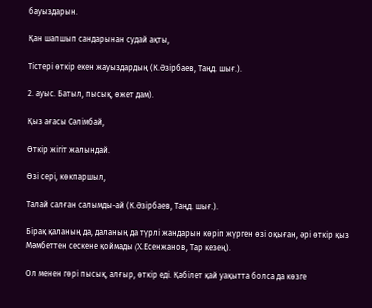бауыздарын.

Қан шапшып сандарынан судай ақты,

Тістері өткір екен жауыздардың (К.Әзірбаев, Таңд. шығ.).

2. ауыс. Батыл, пысық, өжет дам).

Қыз ағасы Сәлімбай,

Өткір жігіт жалындай.

Өзі сері, көкпаршыл,

Талай салған салымды-ай (К.Әзірбаев, Таңд. шығ.).

Бірақ қаланың да, даланың да түрлі жандарын көріп жүрген өзі оқыған, әрі өткір қыз Мәмбеттен сескене қоймады (X.Есенжанов, Тар кезең).

Ол менен гөрі пысық, алғыр, өткір еді. Қабілет қай уақытта болса да көзге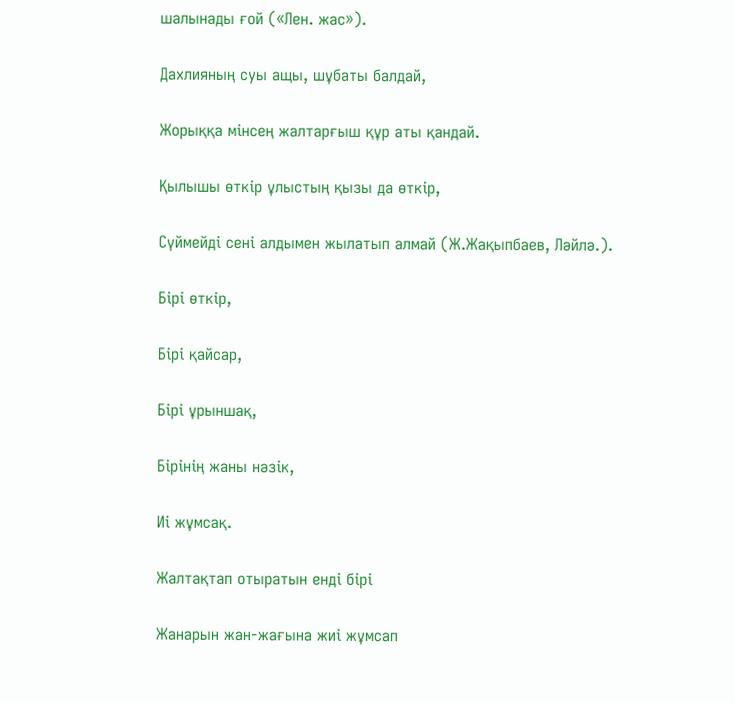шалынады ғой («Лен. жас»).

Дахлияның суы ащы, шұбаты балдай,

Жорыққа мінсең жалтарғыш құр аты қандай.

Қылышы өткір ұлыстың қызы да өткір,

Сүймейді сені алдымен жылатып алмай (Ж.Жақыпбаев, Ләйлә.).

Бірі өткір,

Бірі қайсар,

Бірі ұрыншақ,

Бірінің жаны нәзік,

Иі жұмсақ.

Жалтақтап отыратын енді бірі

Жанарын жан-жағына жиі жұмсап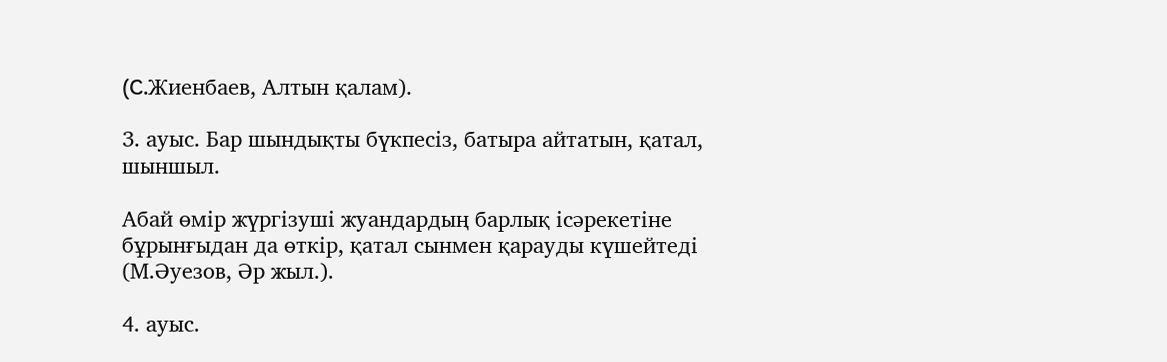(C.Жиенбаев, Алтын қалам).

3. ауыс. Бар шындықты бүкпесіз, батыра айтатын, қатал, шыншыл.

Абай өмір жүргізуші жуандардың барлық ісәрекетіне бұрынғыдан да өткір, қатал сынмен қарауды күшейтеді (М.Әуезов, Әр жыл.).

4. ауыс.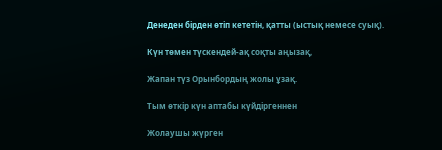Денеден бірден өтіп кететін, қатты (ыстық немесе суық).

Күн төмен түскендей-ақ соқты аңызақ,

Жапан түз Орынбордың жолы ұзақ.

Тым өткір күн аптабы күйдіргеннен

Жолаушы жүрген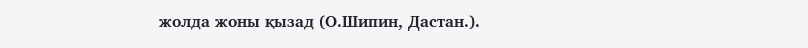жолда жоны қызад (О.Шипин, Дастан.).